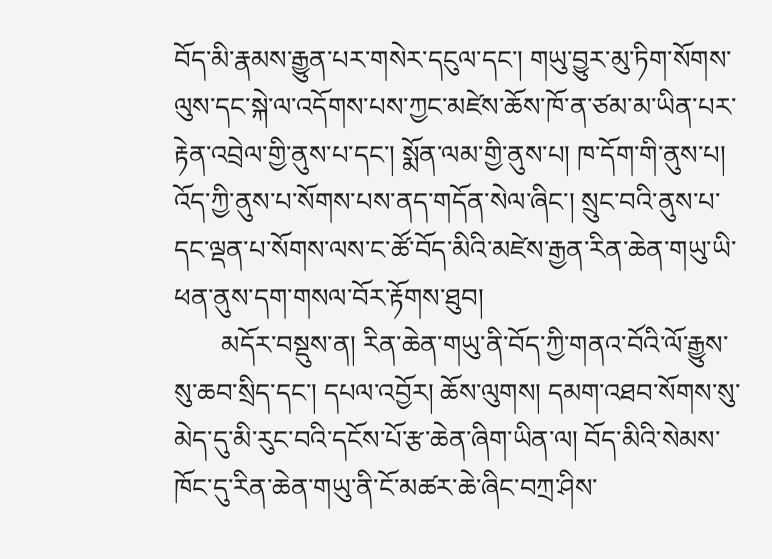བོད་མི་རྣམས་རྒྱུན་པར་གསེར་དངུལ་དང་། གཡུ་བྱུར་མུ་ཏིག་སོགས་ལུས་དང་སྐེ་ལ་འདོགས་པས་ཀྱང་མཛེས་ཆོས་ཁོ་ན་ཙམ་མ་ཡིན་པར་རྟེན་འབྲེལ་གྱི་ནུས་པ་དང་། སྨོན་ལམ་གྱི་ནུས་པ། ཁ་དོག་གི་ནུས་པ། འོད་ཀྱི་ནུས་པ་སོགས་པས་ནད་གདོན་སེལ་ཞིང་། སྲུང་བའི་ནུས་པ་དང་ལྡན་པ་སོགས་ལས་ང་ཚོ་བོད་མིའི་མཛེས་རྒྱན་རིན་ཆེན་གཡུ་ཡི་ཕན་ནུས་དག་གསལ་བོར་རྟོགས་ཐུབ།
       མདོར་བསྡུས་ན། རིན་ཆེན་གཡུ་ནི་བོད་ཀྱི་གནའ་བོའི་ལོ་རྒྱུས་སུ་ཆབ་སྲིད་དང་། དཔལ་འབྱོར། ཆོས་ལུགས། དམག་འཐབ་སོགས་སུ་མེད་དུ་མི་རུང་བའི་དངོས་པོ་རྩ་ཆེན་ཞིག་ཡིན་ལ། བོད་མིའི་སེམས་ཁོང་དུ་རིན་ཆེན་གཡུ་ནི་ངོ་མཚར་ཆེ་ཞིང་བཀྲ་ཤིས་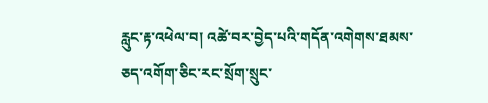རླུང་རྟ་འཕེལ་བ། འཚེ་བར་བྱེད་པའི་གདོན་འགེགས་ཐམས་ཅད་འགོག་ཅིང་རང་སྲོག་སྲུང་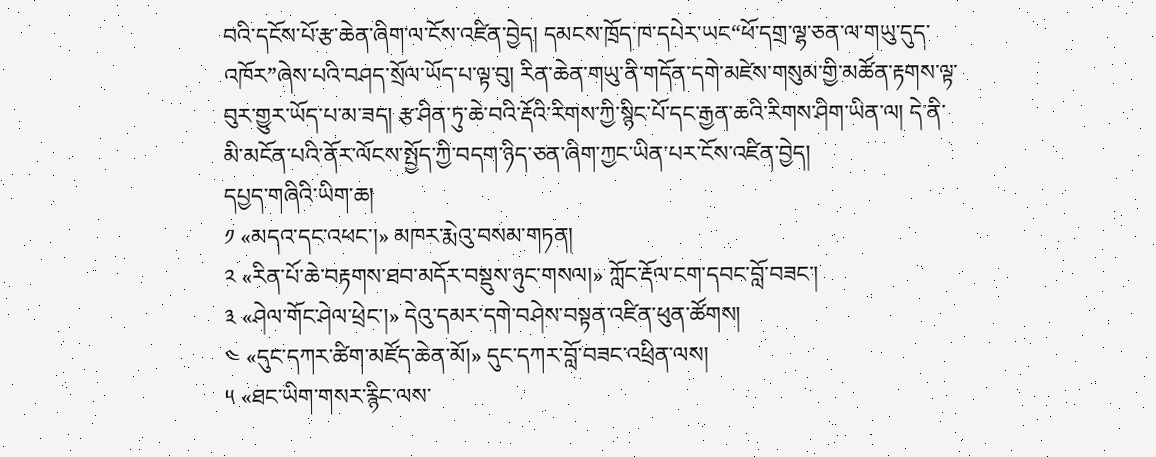བའི་དངོས་པོ་རྩ་ཆེན་ཞིག་ལ་ངོས་འཛིན་བྱེད། དམངས་ཁྲོད་ཁ་དཔེར་ཡང“ཕོ་དགྲ་ལྷ་ཅན་ལ་གཡུ་དུད་འཁོར”ཞེས་པའི་བཤད་སྲོལ་ཡོད་པ་ལྟ་བུ། རིན་ཆེན་གཡུ་ནི་གདོན་དགེ་མཛེས་གསུམ་གྱི་མཚོན་རྟགས་ལྟ་བུར་གྱུར་ཡོད་པ་མ་ཟད། རྩ་ཤིན་ཏུ་ཆེ་བའི་རྡོའི་རིགས་ཀྱི་སྙིང་པོ་དང་རྒྱན་ཆའི་རིགས་ཤིག་ཡིན་ལ། དེ་ནི་མི་མངོན་པའི་ནོར་ལོངས་སྤྱོད་ཀྱི་བདག་ཉིད་ཅན་ཞིག་ཀྱང་ཡིན་པར་ངོས་འཛིན་བྱེད།
དཔྱད་གཞིའི་ཡིག་ཆ།
༡ «མདའ་དང་འཕང་།» མཁར་རྨེའུ་བསམ་གཏན།
༢ «རིན་པོ་ཆེ་བརྟགས་ཐབ་མདོར་བསྡུས་ཉུང་གསལ།» ཀློང་རྡོལ་ངག་དབང་བློ་བཟང་།
༣ «ཤེལ་གོང་ཤེལ་ཕྲེང་།» དེའུ་དམར་དགེ་བཤེས་བསྟན་འཛིན་ཕུན་ཚོགས།
༤ «དུང་དཀར་ཚིག་མཛོད་ཆེན་མོ།» དུང་དཀར་བློ་བཟང་འཕྲིན་ལས།
༥ «ཐང་ཡིག་གསར་རྙིང་ལས་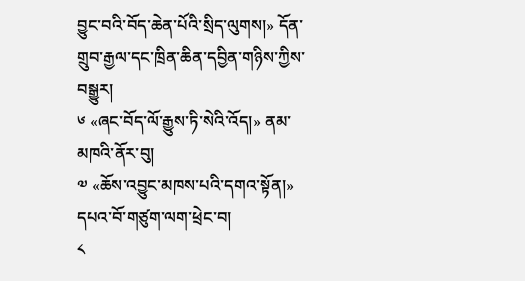བྱུང་བའི་བོད་ཆེན་པོའི་སྲིད་ལུགས།» དོན་གྲུབ་རྒྱལ་དང་ཁྲིན་ཆིན་དབྱིན་གཉིས་ཀྱིས་བསྒྱུར།
༦ «ཞང་བོད་ལོ་རྒྱུས་ཏི་སེའི་འོད།» ནམ་མཁའི་ནོར་བུ།
༧ «ཆོས་འབྱུང་མཁས་པའི་དགའ་སྟོན།» དཔའ་བོ་གཙུག་ལག་ཕྲེང་བ།
༨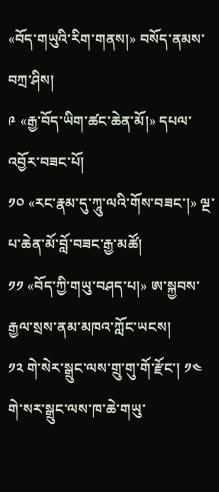«བོད་གཡུའི་རིག་གནས།» བསོད་ནམས་བཀྲ་ཤིས།
༩ «རྒྱ་བོད་ཡིག་ཚང་ཆེན་མོ།» དཔལ་འབྱོར་བཟང་པོ།
༡༠ «རང་རྣམ་དུ་ཀཱུ་ལའི་གོས་བཟང་།» ལྔ་པ་ཆེན་མོ་བློ་བཟང་རྒྱ་མཚོ།
༡༡ «བོད་ཀྱི་གཡུ་བཤད་པ།» ཨ་སྐྱབས་རྒྱལ་སྲས་ནམ་མཁའ་ཀློང་ཡངས།
༡༢ གེ་སེར་སྒྲུང་ལས་གྲུ་གུ་གོ་རྫོང་། ༡༤ གེ་སར་སྒྲུང་ལས་ཁ་ཆེ་གཡུ་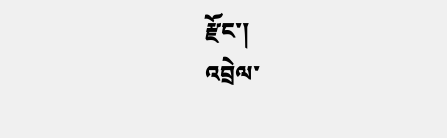རྫོང་།
འབྲེལ་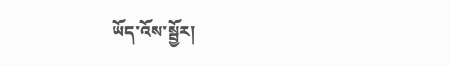ཡོད་འོས་སྦྱོར།